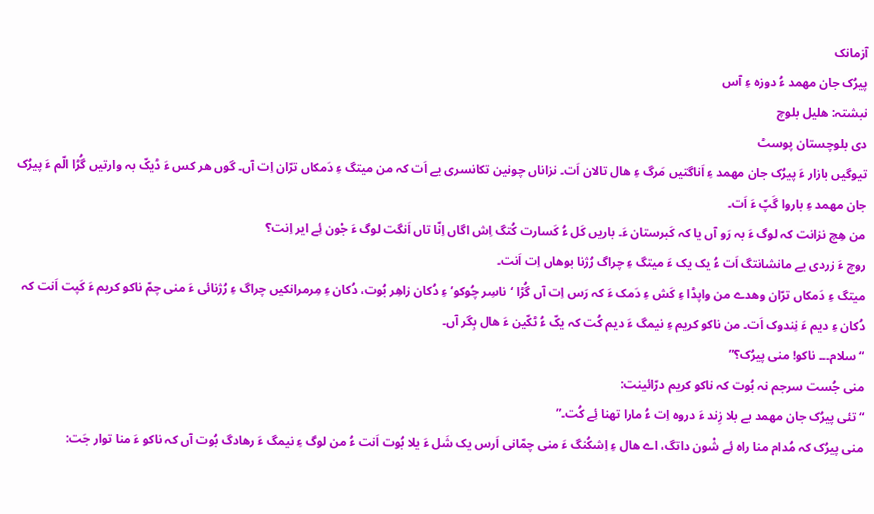آزمانک
پیرُک جان مھمد ءُ دوزہ ءِ آس
نبشتہ: ھلیل بلوچ
دی بلوچستان پوسٹ
تیوگیں بازار ءَ پیرُک جان مھمد ءِ اَناگتیں مَرگ ءِ ھال تالان اَت۔ نزاناں چونین تکانسری یے اَت کہ من میتگ ءِ دَمکاں ترّان اِت آں۔ گوں ھر کس ءَ ڈیکّ بہ وارتیں گُڑا الّم ءَ پیرُک جان مھمد ءِ باروا گَپّ ءَ اَت۔
من ھِچ نزانت کہ لوگ ءَ بہ رَو آں یا کہ کَبرستان ءَ۔ باریں کَل ءُ کَسارت کُتگ اِش اگاں اِنّا تاں اَنگت لوگ ءَ جْون ئِے ایر اِنت؟
روچ ءَ زردی یے مانشانتگ اَت ءُ یک یک ءَ میتگ ءِ چراگ رُژنا بوھاں اِت اَنت۔
میتگ ءِ دَمکاں ترّان وھدے من واپڈا ءِ کَش ءِ دَمک ءَ کہ رَس اِت آں گُڑا ‘ناسِر چُوکو’ ءِ دُکان زاھِر بُوت، دُکان ءِ مِرمرانکیں چراگ ءِ رُژنائی ءَ منی چمّ ناکو کریم ءَ کَپت اَنت کہ دُکان ءِ دیم ءَ نِندوک اَت۔ من ناکو کریم ءِ نیمگ ءَ دیم کُت کہ یکّ ءُ ٹکّین ءَ ھال بِگر آں۔
“سلام۔۔۔ ناکو! منی پیرُک؟”
منی جُست سرجم نہ بُوت کہ ناکو کریم درّائینت:
“تئی پیرُک جان مھمد بے بلا زِند ءَ دروہ اِت ءُ مارا تھنا ئِے کُت۔”
منی پیرُک کہ مُدام منا راہ ئِے شْون داتگ، اے ھال ءِ اِشکُنگ ءَ منی چمّانی اَرس یک شَل ءَ یلا بُوت اَنت ءُ من لوگ ءِ نیمگ ءَ رھادگ بُوت آں کہ ناکو ءَ منا توار جَت: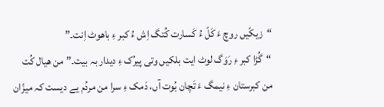“زیکّیں روچ ءَ کَلّ ءُ کَسارت کُتگ اِش ءُ کبر ءِ باھوٹ اِنت۔”
“گُڑا کبر ءِ رَوَگ لوٹ ایت بلکیں وتی پیرُک ءِ دیدار بہ بیت۔” من ھیال کُت
من کبرستان ءِ نیمگ ءَ تَچان بُوت آں، دَمک ءِ سرا من مردُم یے دیست کہ میزّان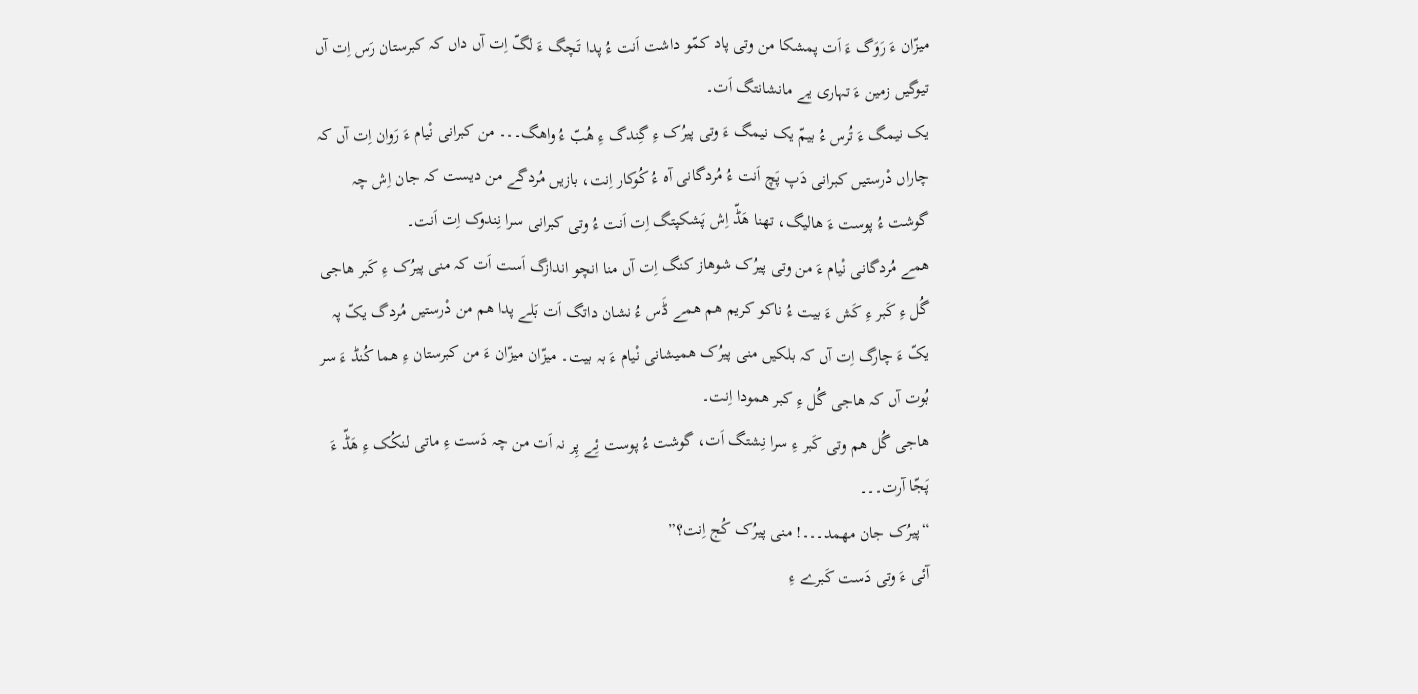میزّان ءَ رَوَگ ءَ اَت پمشکا من وتی پاد کمّو داشت اَنت ءُ پدا تَچگ ءَ لگّ اِت آں داں کہ کبرستان رَس اِت آں تیوگیں زمین ءَ تہاری یے مانشانتگ اَت۔
یک نیمگ ءَ تُرس ءُ بیمّ یک نیمگ ءَ وتی پیرُک ءِ گِندگ ءِ ھُبّ ءُ واھگ۔۔۔ من کبرانی نْیام ءَ رَوان اِت آں کہ چاراں دْرستیں کبرانی دَپ پَچ اَنت ءُ مُردگانی آہ ءُ کُوکار اِنت، بازیں مُردگے من دیست کہ جان اِش چہ گوشت ءُ پوست ءَ ھالیگ، تھنا ھَڈّ اِش پَشکپتگ اِت اَنت ءُ وتی کبرانی سرا نِندوک اِت اَنت۔
ھمے مُردگانی نْیام ءَ من وتی پیرُک شوھاز کنگ اِت آں منا انچو اندازگ اَست اَت کہ منی پیرُک ءِ کَبر ھاجی گُل ءِ کَبر ءِ کَش ءَ بیت ءُ ناکو کریم ھم ھمے ڈَس ءُ نشان داتگ اَت بَلے پدا ھم من دْرستیں مُردگ یکّ پہ یکّ ءَ چارگ اِت آں کہ بلکیں منی پیرُک ھمیشانی نْیام ءَ بہ بیت۔ میزّان میزّان ءَ من کبرستان ءِ ھما کُنڈ ءَ سر بُوت آں کہ ھاجی گُل ءِ کبر ھمودا اِنت۔
ھاجی گُل ھم وتی کَبر ءِ سرا نِشتگ اَت، گوشت ءُ پوست ئِے پِر نہ اَت من چہ دَست ءِ ماتی لنکُک ءِ ھَڈّ ءَ پَجّا آرت۔۔۔
“پیرُک جان مھمد۔۔۔! منی پیرُک کُج اِنت؟”
آئی ءَ وتی دَست کَبرے ءِ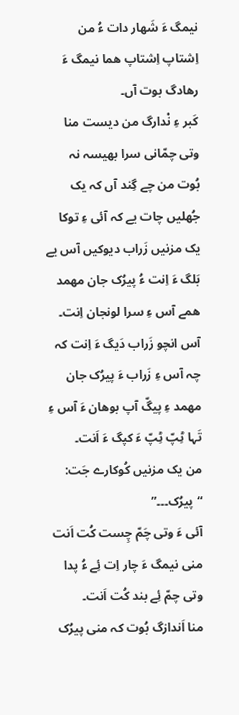نیمگ ءَ شَھار دات ءُ من اِشتاپ اِشتاپ ھما نیمگ ءَ رھادگ بوت آں۔
کَبر ءِ نْدارگ من دیست منا وتی چمّانی سرا بھیسہ نہ بُوت من چے گِند آں کہ یک جُھلیں چات یے کہ آئی ءِ توکا یک مزنیں زَراب دیوکیں آس یے بَلگ ءَ اِنت ءُ پیرُک جان مھمد ھمے آس ءِ سرا لونجان اِنت۔ آس انچو زَراب دَیگ ءَ اِنت کہ چہ آس ءِ زَراب ءَ پیرُک جان مھمد ءِ پیگّ آپ بوھان ءَ آس ءِ تَہا ٹِپّ ٹِپّ ءَ کپگ ءَ اَنت۔
من یک مزنیں کُوکارے جَت:
“پیرُک۔۔۔”
آئی ءَ وتی چَمّ چِست کُت اَنت منی نیمگ ءَ چار اِت ئِے ءُ پدا وتی چمّ ئِے بند کُت اَنت۔
منا اَندازگ بُوت کہ منی پیرُک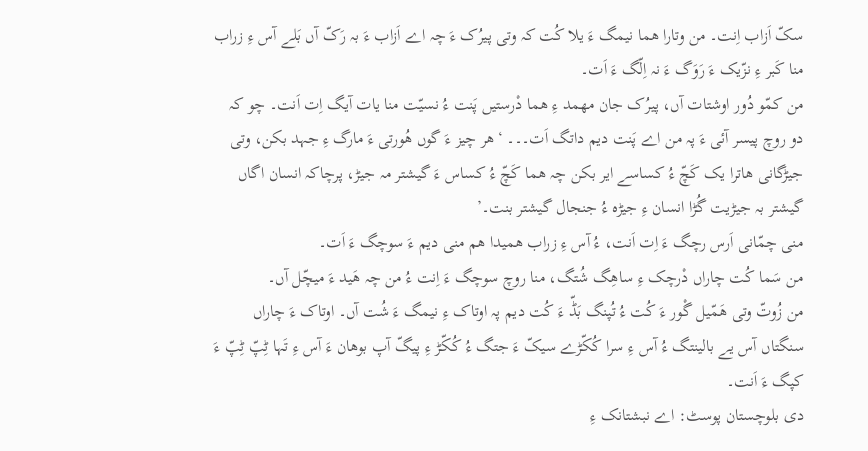سکّ اَزاب اِنت۔ من وتارا ھما نیمگ ءَ یلا کُت کہ وتی پیرُک ءَ چہ اے اَزاب ءَ بہ رَکّ آں بَلے آس ءِ زراب منا کَبر ءِ نزّیک ءَ رَوَگ ءَ نہ اِلّگ ءَ اَت۔
من کمّو دُور اوشتات آں، پیرُک جان مھمد ءِ ھما دْرستیں پَنت ءُ نسیّت منا یات آیگ اِت اَنت۔ چو کہ دو روچ پیسر آئی ءَ پہ من اے پَنت دیم داتگ اَت۔۔۔ ‘ھر چیز ءَ گوں ھُورتی ءَ مارگ ءِ جہد بکن، وتی جیڑگانی ھاترا یک کَچّ ءُ کساسے ایر بکن چہ ھما کَچّ ءُ کساس ءَ گیشتر مہ جیڑ، پرچاکہ انسان اگاں گیشتر بہ جیڑیت گُڑا انسان ءِ جیڑہ ءُ جنجال گیشتر بنت۔’
منی چمّانی اَرس رچگ ءَ اِت اَنت، ءُ آس ءِ زراب ھمیدا ھم منی دیم ءَ سوچگ ءَ اَت۔
من سَما کُت چاراں دْرچک ءِ ساھِگ شُتگ، منا روچ سوچگ ءَ اِنت ءُ من چہ ھَید ءَ میچّل آں۔
من زُوتّ وتی ھَمّیل گْور ءَ کُت ءُ تُپنگ بَڈّ ءَ کُت دیم پہ اوتاک ءِ نیمگ ءَ شُت آں۔ اوتاک ءَ چاراں سنگتاں آس یے بالینتگ ءُ آس ءِ سرا کُکّڑے سیکّ ءَ جتگ ءُ کُکّڑ ءِ پیگّ آپ بوھان ءَ آس ءِ تَہا ٹِپّ ٹِپّ ءَ کپگ ءَ اَنت۔
دی بلوچستان پوسٹ: اے نبشتانک ءِ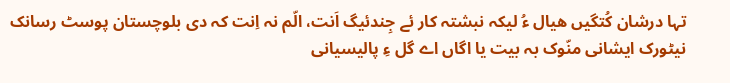تہا درشان کُتگیں ھیال ءُ لیکہ نبشتہ کار ئے جِندئیگ اَنت، الّم نہ اِنت کہ دی بلوچستان پوسٹ رسانک نیٹورک ایشانی منّوک بہ بیت یا اگاں اے گل ءِ پالیسیانی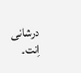درشانی اِنت۔